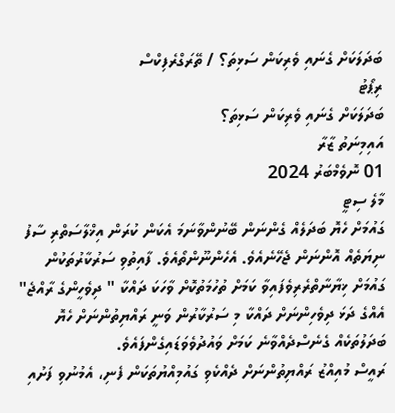ބަދަލަކަށް ގެނައި ވެރިކަން ސަޅިތަ؟ / ތޭރަގްރެފިކްސް
ރިޕޯޓު
ބަދަލަކަށް ގެނައި ވެރިކަން ސަޅިތަ؟
އައިމިނަތު ޒާރާ
01 ނޮވެމްބަރު 2024
މާލެ ސިޓީ
ގައުމަށް ހެޔޮ ބަދަލެއް ގެންނަން ބޭނުންވާނަމަ އެކަން ކުރަން އިޚްލާސަތްރި ސާފު ނިޔަތެއް އޮންނަން ޖެހޭނެއެވެ. އެހެންނޫންތޯއެވެ. ފާއިތުވި ސަރުކާރުތަކުން ގައުމަށް ޚިޔާނާތްރެރިވެފައިވާ ކަމަށް ތުހުމަތުކޮށް ވާހަކަ ދައްކާ " ދިވެހީންގެ ރާއްޖެ" އެއްގެ ދަޅަ ދިވެހިންނަށް ދައްކާ މި ސަރުކާރުން ވަނީ ރައްޔިތުންނަށް ހެޔޮ ބަދަލުތަކެއް ގެނެސްދެއްވާނެ ކަމަށް ވައުދުވެވަޑައިގެންފައެވެ.
ރައީސް މުއިއްޒު ރައްޔިތުންނަށް ދެއްކެވި ގައުމިއްޔުތަކަން ފެނި، އެމުނުވި ފަށުއި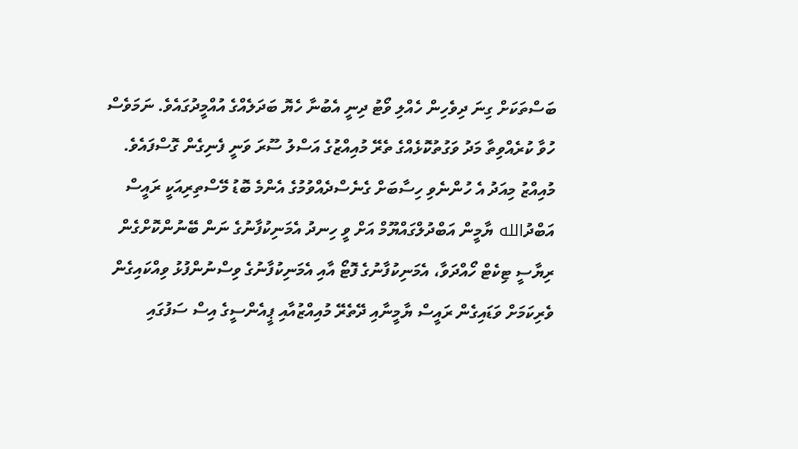ބަސްތަކަށް ގިނަ ދިވެހިން ހެއްލި ވޯޓު ދިނީ އެބުނާ ހެޔޮ ބަދަލެއްގެ އުއްމީދުގައެވެ. ނަމަވެސް ހުވާ ކުރެއްވިތާ މަދު ވަގުތުކޮޅެއްގެ ތެރޭ މުއިއްޒުގެ އަސްލު ސޫރަ ވަނީ ފެނިގެން ގޮސްފައެވެ.
މުއިއްޒު މިއަދު އެ ހުންނެވި ހިސާބަށް ގެނެސްދެއްވުމުގެ އެންމެ ބޮޑު މޭސްތިރިއަކީ ރައީސް އަބްދުالله ޔާމީން އަބްދުލްގައްޔޫމް އަށް ވީ ހިނދު އެމަނިކުފާނުގެ ނަން ބޭނުންކޮށްގެން ރިޔާސީ ޓިކެޓް ހޯއްދަވާ، އެމަނިކުފާނުގެ ފޮޓޯ އާއި އެމަނިކުފާނުގެ ވިސްނުންފުޅު ވިއްކައިގެން ވެރިކަމަށް ވަޑައިގެން ރައީސް ޔާމީނާއި ދޭތެރޭ މުއިއްޒުއާއި ޕީއެންސީގެ އިސް ސަފުގައި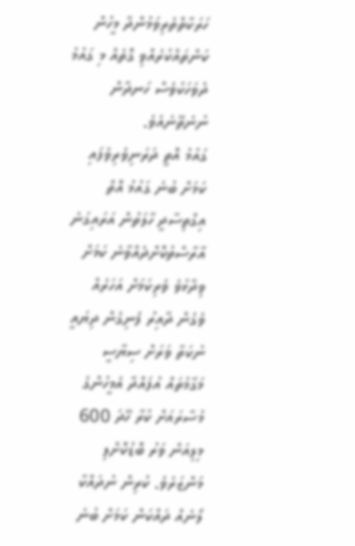ހަރަކާތްތެރިވަމުންދާ މީހުން ކަންތައްކުރެއްވި ގޮތެއް މި ގައުމު ދުވަހަކުވެސް ހަނދާން ނުނެތޭނެއެވެ.
ގައުމު އޮތީ ދަރަނިވެރިވެފައި ކަމަށް ބުނެ ގައުމު އޮތް އިގްތިސާދީ ހާލަތުން އަރައިގަނެ އާރާސްތުކޮށްދެއްވާނެ ކަމަށް ވިދާޅުވެ ވެރިކަމަށް އަހަރެއް ވެގެން ދާއިރު ފެނިގެން ދިޔައީ ނުކަތާ ވަރަށް ސިޔާސީ މަގާމުތައް އުފައްދާ އެމީހުންގެ މުސާރައަށް ކުރާ ހޭދަ 600 މިލިއަން ވަރު ބޮޑުކޮށްލި މަންޒަރެވެ. ކުރިން ނުދައްކާ ލޯނެއް ދައްކަން ކަމަށް ބުނެ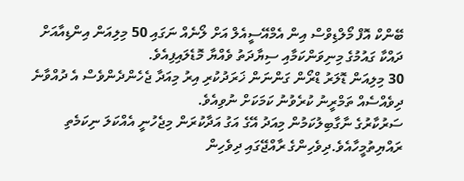ބޭންކް އޮފް މޯލްޑިވްސް އިން އެމްއޭސީއެލް އަށް ލޯނެއް ނަގައި 50 މިލިއަން އިންޑިއާއަށް ދައްކާ ގައުމުގެ މިނިވަންކަމާއި ސިޔާދަތު ވެއްޔާ މޮޑެލައިފިއެވެ.
30 މިލިއަން ޑޮލަރު ޑްރޯން ގަންނަން ޚަރަދުކުރި އިރު މިއަދާ ޖެހެންދެންވެސް އެ ދުއްވާނެ ދިވެއްސެއް ތަމްރީނު ކުރެވުނު ކަމަކަށް ނުވިއެވެ.
ސަރުކާރުގެ ނާގާބިލުކަމުން މިއަދު އޭގެ އަގު އަދާކުރަން މިޖެހުނީ އެއްކަލަ ނިކަމެތި ރައްޔިތުމީހާއެވެ.ދިވެހިންގެ ރާއްޖޭގައި ދިވެހިން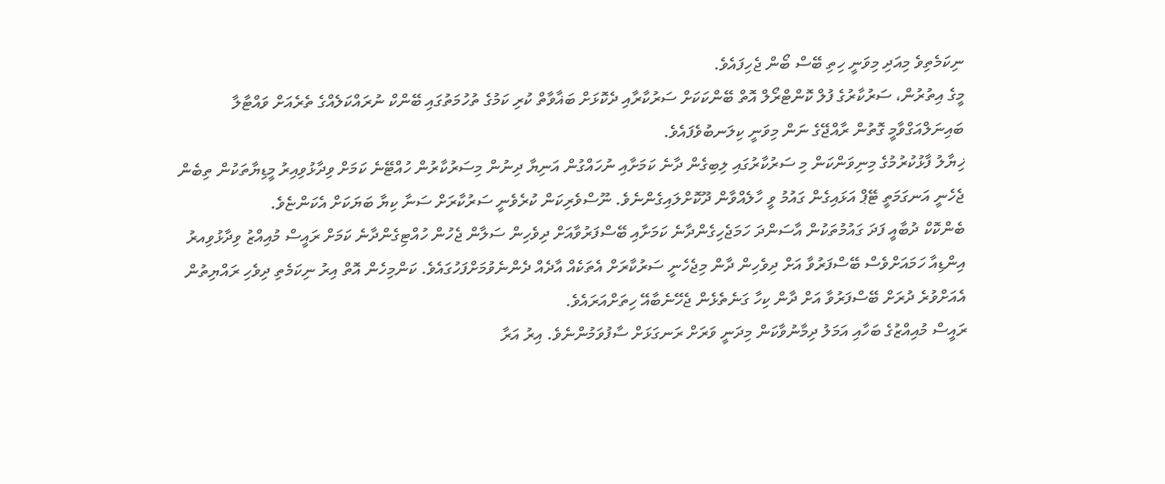ނިކަމެތިވެ މިއަދި މިވަނީ ހިތި ބޭސް ބޯން ޖެހިފައެވެ.
މީގެ އިތުރުން، ސަރުކާރުގެ ފުލް ކޮންޓްރޯލް އޮތް ބޭންކަކަށް ސަރުކާރާއި ދެކޮޅަށް ބަޣާވާތް ކުރި ކަމުގެ ތުހުމަތުގައި ބޭންކް ނުރައްކަލެއްގެ ތެރެއަށް ވައްޓާލާ ބައިނަލްއަގްވާމީ ގޮތުން ރާއްޖޭގެ ނަން މިވަނީ ކިލަނބުވެފައެވެ.
ޚިޔާލު ފާޅުކުރުމުގެ މިނިވަންކަން މި ސަރުކާރުގައި ލިބިގެން ދާނެ ކަމަށާއި ނުހައްގުން އަނިޔާ ދިނުން މިސަރުކާރުން ހުއްޓޭނެ ކަމަށް ވިދާޅުވިއިރު މީޑިޔާތަކުން ތިބެން ޖެހެނީ އަނގަމަތީ ޓޭޕް އަޅައިގެން ގައުމު ވީ ހާލެއްވާން ދޫކޮށްލައިގެންނެވެ. ނޫސްވެރިކަން ކުރެވެނީ ސަރުކާރަށް ސަނާ ކިޔާ ބަޔަކަށް އެކަންޏެވެ.
ބެންކޮކް ދުބާއީ ފަދަ ގައުމުތަކުން އާސަންދަ ހަމަޖެހިގެންދާނެ ކަމަށާއި ބޭސްފަރުވާއަށް ދިވެހިން ސަލާން ޖެހުން ހުއްޓިގެންދާނެ ކަމަށް ރައީސް މުއިއްޒު ވިދާޅުވިއރު އިންޑިއާ ހަމައަށްވެސް ބޭސްފަރުވާ އަށް ދިވެހިން ދާން މިޖެހެނީ ސަރުކާރަށް އެތަކެއް އާދެއް ދެންނެވުމަށްފަހުގައެވެ. ކަންމިހެން އޮތް އިރު ނިކަމެތި ދިވެހި ރައްޔިތުން އެއަށްވުރެ ދުރަށް ބޭސްފަރުވާ އަށް ދާން ކިހާ ގަނެތެޅެން ޖެހޭނެބާއޭ ހިތަށްއަރައެވެ.
ރައީސް މުއިއްޒުގެ ބަހާއި އަމަލު ދިމާނުވާކަން މިދަނީ ވަރަށް ރަނގަޅަށް ސާފުވަމުންނެވެ. އިރު އަރާ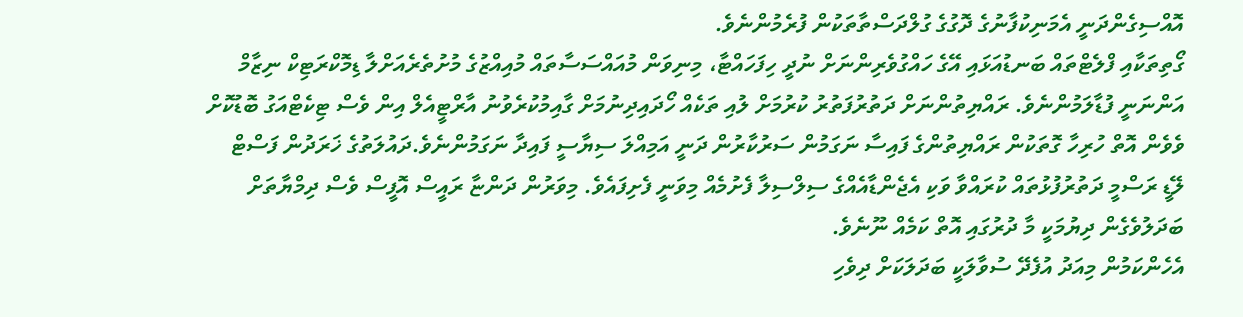އޮއްސިގެންދަނީ އެމަނިކުފާނުގެ ދޮގުގެ ގުލްދަސްތާތަކުން ފުރެމުންނެވެ.
ގޯތިތަކާއި ފްލެޓްތައް ބަނޑުއަޅައި އޭގެ ހައްގުވެރިންނަށް ނުދީ ހިފަހައްޓާ، މިނިވަން މުއައްސަސާތައް މުއިއްޒުގެ މުށުތެރެއަށްލާ ޑިމޮކްރަޓިކް ނިޒާމް އަންނަނީ ފުޑާލަމުންނެވެ. ރައްޔިތުންނަށް ދަތުރުފަތުރު ކުރުމަށް ލުއި ތަކެއް ހޯދައިދިނުމަށް ގާއިމުކުރެވުނު އާރްޓީއެލް އިން ވެސް ޓިކެޓްއަގު ބޮޑުކޮށް ވެވެން އޮތް ހުރިހާ ގޮތަކުން ރައްޔިތުންގެ ފައިސާ ނަގަމުން ސަރުކާރުން ދަނީ އަމިއްލަ ސިޔާސީ ފައިދާ ނަގަމުންނެވެ.ދައުލަތުގެ ޚަރަދުން ފަސްޓް ލޭޑީ ރަސްމީ ދަތުރުފުޅުތައް ކުރައްވާ ވަކި އެޖެންޑާއެއްގެ ސިލްސިލާ ފެށުމެއް މިވަނީ ފެށިފައެވެ. މިވަރުން ދަންޏާ ރައީސް އޮފީސް ވެސް ދިމްޔާތަށް ބަދަލުވެގެން ދިޔުމަކީ މާ ދުރުގައި އޮތް ކަމެއް ނޫނެވެ.
އެހެންކަމުން މިއަދު އުފެދޭ ސުވާލަކީ ބަދަލަކަށް ދިވެހި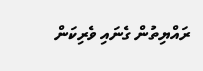ރައްޔިތުން ގެނައި ވެރިކަން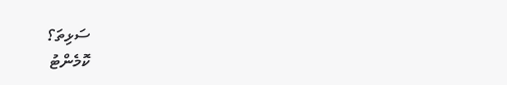ސަޅިތަ؟
ކޮމެންޓު